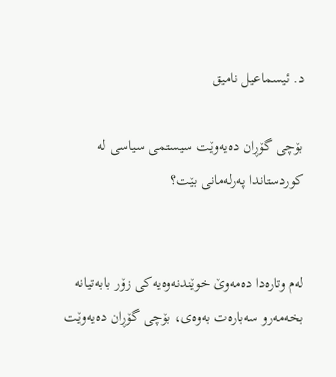د. ئیسماعیل نامیق

بۆچی‌ گۆڕان ده‌یه‌وێت سیستمی‌ سیاسی‌ له‌ كوردستاندا په‌رله‌مانی‌ بێت؟‌


له‌م وتاره‌دا ده‌مه‌وێ‌ خوێندنه‌وه‌یه‌كی‌ زۆر بابه‌تیانه‌ بخه‌مه‌رو سه‌باره‌ت به‌وه‌ی‌، بۆچی‌ گۆڕان ده‌یه‌وێت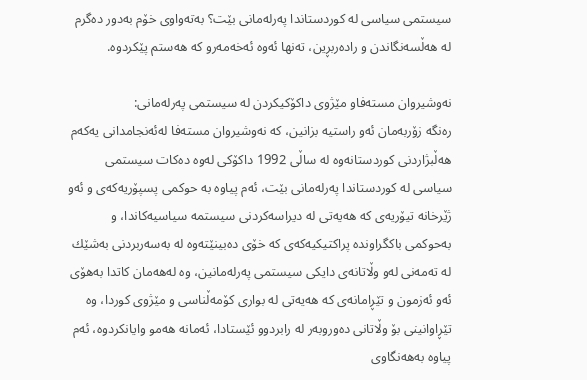سیستمی‌ سیاسی‌ له‌ كوردستاندا په‌رله‌مانی‌ بێت؟ به‌ته‌واوی‌ خۆم به‌دور ده‌گرم له‌ هه‌ڵسه‌نگاندن و راده‌ربڕین، ته‌نها ئه‌وه‌ ئه‌خه‌مه‌رو كه‌ هه‌ستم پێكردوه‌.

نه‌وشیروان مسته‌فاو مێژوی‌ داكۆكیكردن له‌ سیستمی‌ په‌رله‌مانی‌:
ره‌نگه‌ زۆربه‌مان ئه‌و راستیه‌ بزانین، كه‌ نه‌وشیروان مسته‌فا له‌ئه‌نجامدانی‌ یه‌كه‌م هه‌ڵبژاردنی‌ كوردستانه‌وه‌ له‌ ساڵی‌ 1992 داكۆكی‌ له‌وه‌ ده‌كات سیستمی‌ سیاسی‌ له‌ كوردستاندا په‌رله‌مانی‌ بێت، ئه‌م پیاوه‌ به‌ حوكمی‌ پسپۆریه‌كه‌ی‌ و ئه‌و ژێرخانه‌ تیۆریه‌ی‌ كه‌ هه‌یه‌تی‌ له‌ دیراسه‌كردنی‌ سیستمه‌ سیاسیه‌كاندا، و به‌حوكمی‌ باكگراونده‌ پراكتیكیه‌كه‌ی‌ كه‌ خۆی‌ ده‌بینێته‌وه‌ له‌ به‌سه‌ربردنی‌ به‌شێك له‌ ته‌مه‌نی‌ له‌و وڵاتانه‌ی‌ دایكی‌ سیستمی‌ په‌رله‌مانین، وه‌ له‌هه‌مان كاتدا به‌هۆی‌ ئه‌و ئه‌زمون و تێڕامانه‌ی‌ كه‌ هه‌یه‌تی‌ له‌ بواری‌ كۆمه‌ڵناسی‌ و مێژوی‌ كوردا، وه‌ تێڕاوانینی‌ بۆ وڵاتانی‌ ده‌وروبه‌ر له‌ رابردوو ئێستادا، ئه‌مانه‌ هه‌مو وایانكردوه‌، ئه‌م پیاوه‌ به‌هه‌نگاوی‌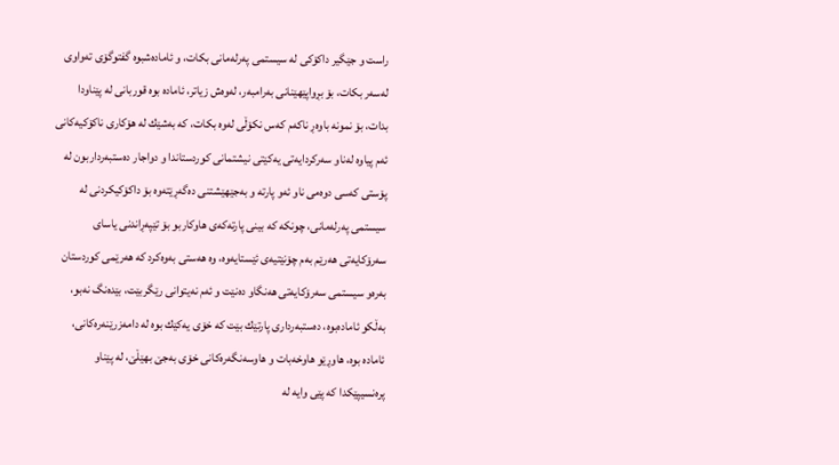راست و جێگیر داكۆكی‌ له‌ سیستمی‌ په‌رله‌مانی‌ بكات، و ئاماده‌شبوه‌ گفتوگۆی‌ ته‌واوی‌ له‌سه‌ر بكات، بۆ بڕواپێهێنانی‌ به‌رامبه‌ر، له‌وه‌ش زیاتر، ئاماده‌ بوه‌ قوربانی‌ له‌ پێناودا بدات، بۆ نمونه‌ باوه‌ڕ ناكه‌م كه‌س نكۆڵی‌ له‌وه‌ بكات، كه‌ به‌شێك له‌ هۆكاری‌ ناكۆكیه‌كانی‌ ئه‌م پیاوه‌ له‌ناو سه‌ركردایه‌تی‌ یه‌كێتی‌ نیشتمانی‌ كوردستاندا و دواجار ده‌ستبه‌رداربون له‌ پۆستی‌ كه‌سی‌ دوه‌می‌ ناو ئه‌و پارته‌ و به‌جێهێشتنی‌ ده‌گه‌ڕێته‌وه‌ بۆ داكۆكیكردنی‌ له‌ سیستمی‌ په‌رله‌مانی‌، چونكه‌ كه‌ بینی‌ پارته‌كه‌ی‌ هاوكاربو بۆ تێپه‌ڕاندنی‌ یاسای‌ سه‌رۆكایه‌تی‌ هه‌رێم به‌م چۆنێتیه‌ی‌ ئێستایه‌وه‌، وه‌ هه‌ستی‌ به‌وه‌كرد كه‌ هه‌رێمی‌ كوردستان به‌ره‌و سیستمی‌ سه‌رۆكایه‌تی‌ هه‌نگاو ده‌نێت و ئه‌م نه‌یتوانی‌ رێگربێت، بێده‌نگ نه‌بو، به‌ڵكو ئاماده‌بوه‌، ده‌ستبه‌رداری‌ پارتێك بێت كه‌ خۆی‌ یه‌كێك بوه‌ له‌ دامه‌زرێنه‌ره‌كانی‌، ئاماده‌ بوه‌، هاوڕێو هاوخه‌بات و هاوسه‌نگه‌ره‌كانی‌ خۆی‌ به‌جێ‌ بهێڵێ‌، له‌ پێناو پره‌نسیپێكدا كه‌ پێی‌ وایه‌ له‌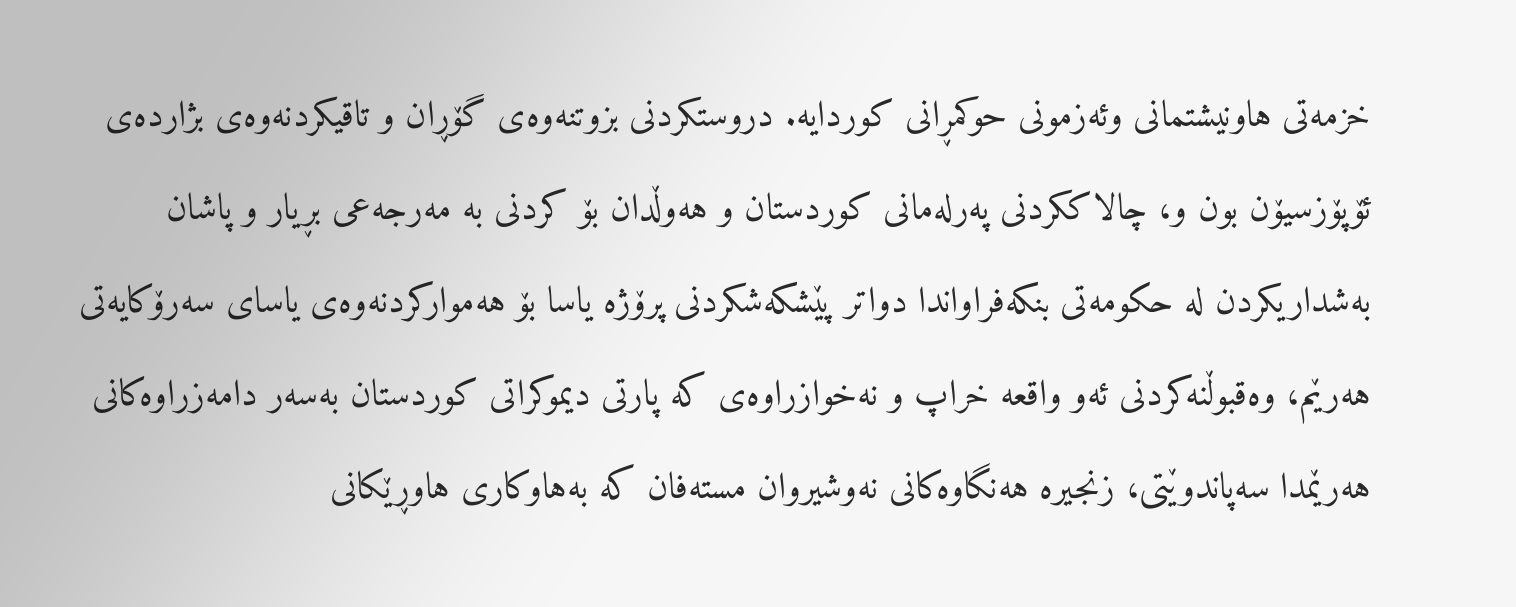خزمه‌تی‌ هاونیشتمانی‌ وئه‌زمونی‌ حوكمڕانی‌ كوردایه‌. دروستكردنی‌ بزوتنه‌وه‌ی‌ گۆڕان و تاقیكردنه‌وه‌ی‌ بژارده‌ی‌ ئۆپۆزسیۆن بون و، چالاككردنی‌ په‌رله‌مانی‌ كوردستان و هه‌وڵدان بۆ كردنی‌ به‌ مه‌رجه‌عی‌ بڕیار و پاشان به‌شداریكردن له‌ حكومه‌تی‌ بنكه‌فراواندا دواتر پێشكه‌شكردنی‌ پرۆژه‌ یاسا بۆ هه‌مواركردنه‌وه‌ی‌ یاسای‌ سه‌رۆكایه‌تی‌ هه‌رێم، وه‌قبوڵنه‌كردنی‌ ئه‌و واقعه‌ خراپ و نه‌خوازراوه‌ی‌ كه‌ پارتی‌ دیموكراتی‌ كوردستان به‌سه‌ر دامه‌زراوه‌كانی‌ هه‌رێمدا سه‌پاندوێتی‌، زنجیره‌ هه‌نگاوه‌كانی‌ نه‌وشیروان مسته‌فان كه‌ به‌هاوكاری‌ هاوڕێكانی‌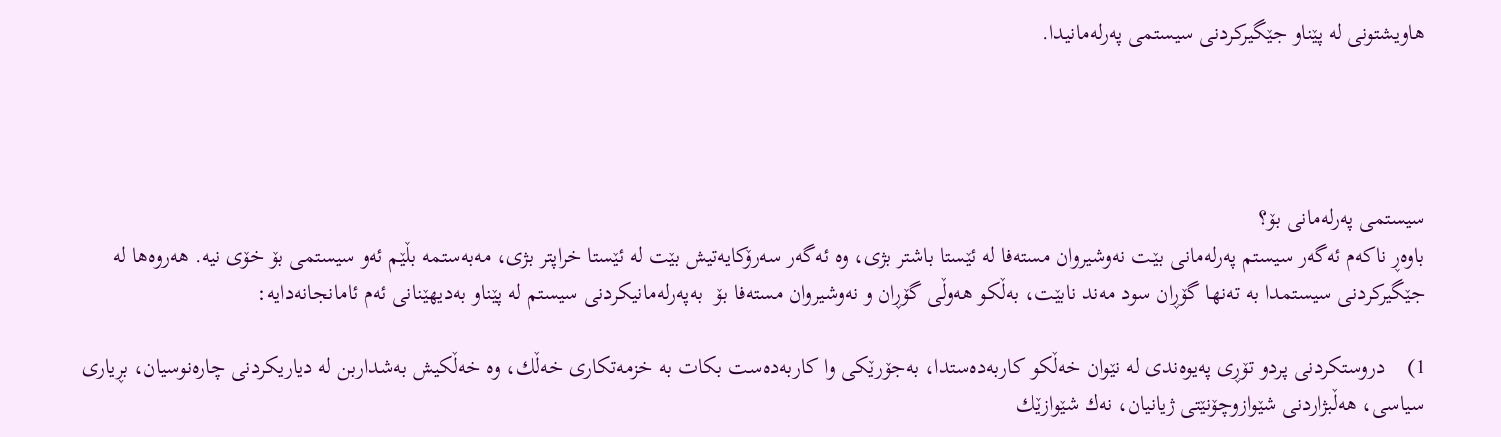هاویشتونی‌ له‌ پێناو جێگیركردنی‌ سیستمی‌ په‌رله‌مانیدا.




سیستمی‌ په‌رله‌مانی‌ بۆ؟
باوه‌ڕ ناكه‌م ئه‌گه‌ر سیستم په‌رله‌مانی‌ بێـت نه‌وشیروان مسته‌فا له‌ ئێستا باشتر بژی‌، وه‌ ئه‌گه‌ر سه‌رۆكایه‌تیش بێت له‌ ئێستا خراپتر بژی، مه‌به‌ستمه‌ بڵێم ئه‌و سیستمی‌ بۆ خۆی‌ نیه‌. هه‌روه‌ها له‌ جێگیركردنی‌ سیستمدا به‌ ته‌نها گۆڕان سود مه‌ند نابێت، به‌ڵكو هه‌وڵی‌ گۆڕان و نه‌وشیروان مسته‌فا بۆ  به‌په‌رله‌مانیكردنی‌ سیستم له‌ پێناو به‌دیهێنانی‌ ئه‌م ئامانجانه‌دایه‌:

1)    دروستكردنی‌ پردو تۆڕی‌ په‌یوه‌ندی‌ له‌ نێوان خه‌ڵكو كاربه‌ده‌ستدا، به‌جۆرێكی‌ وا كاربه‌ده‌ست بكات به‌ خزمه‌تكاری‌ خه‌ڵك، وه‌ خه‌ڵكیش به‌شداربن له‌ دیاریكردنی‌ چاره‌نوسیان، بڕیاری‌ سیاسی‌، هه‌ڵبژاردنی‌ شێوازوچۆنێتی‌ ژیانیان، نه‌ك شێوازێك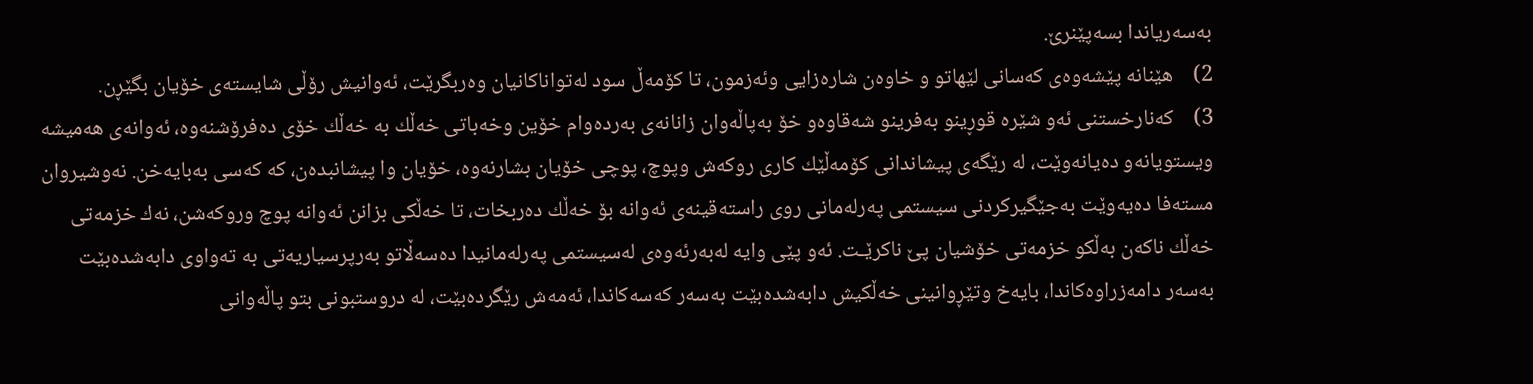به‌سه‌ریاندا بسه‌پێنرێ‌.
2)    هێنانه‌ پێشه‌وه‌ی‌ كه‌سانی‌ لێهاتو و خاوه‌ن شاره‌زایی‌ وئه‌زمون، تا كۆمه‌ڵ سود له‌تواناكانیان وه‌ربگرێت، ئه‌وانیش رۆڵی‌ شایسته‌ی‌ خۆیان بگێڕن.
3)    كه‌نارخستنی‌ ئه‌و شێره‌ قوڕینو به‌فرینو شه‌قاوه‌و خۆ به‌پاڵه‌وان زانانه‌ی‌ به‌رده‌وام خۆین وخه‌باتی‌ خه‌ڵك به‌ خه‌ڵك خۆی ده‌فرۆشنه‌وه‌، ئه‌وانه‌ی‌ هه‌میشه‌ ویستویانه‌و ده‌یانه‌وێت، له‌ رێگه‌ی‌ پیشاندانی‌ كۆمه‌ڵێك كاری‌ روكه‌ش وپوچ، پوچی‌ خۆیان بشارنه‌وه‌، خۆیان وا پیشانبده‌ن، كه‌ كه‌سی‌ به‌بایه‌خن. نه‌وشیروان مسته‌فا ده‌یه‌وێت به‌جێگیركردنی‌ سیستمی‌ په‌رله‌مانی‌ روی‌ راسته‌قینه‌ی‌ ئه‌وانه‌ بۆ خه‌ڵك ده‌ربخات، تا خه‌ڵكی‌ بزانن ئه‌وانه‌ پوچ وروكه‌شن، نه‌ك خزمه‌تی‌ خه‌ڵك ناكه‌ن به‌ڵكو خزمه‌تی‌ خۆشیان پێ‌ ناكرێـت. ئه‌و پێی‌ وایه‌ له‌به‌رئه‌وه‌ی‌ له‌سیستمی‌ په‌رله‌مانیدا ده‌سه‌ڵاتو به‌رپرسیاریه‌تی‌ به‌ ته‌واوی‌ دابه‌شده‌بێت به‌سه‌ر دامه‌زراوه‌كاندا، بایه‌خ وتێڕوانینی‌ خه‌ڵكیش دابه‌شده‌بێت به‌سه‌ر كه‌سه‌كاندا، ئه‌مه‌ش رێگرده‌بێت، له‌ دروستبونی‌ بتو پاڵه‌وانی‌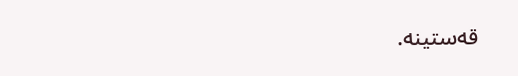قه‌ستینه‌.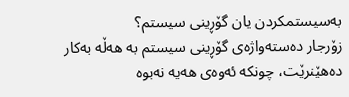به‌سیستمكردن یان گۆڕینی‌ سیستم؟
زۆرجار ده‌سته‌واژه‌ی‌ گۆڕینی‌ سیستم به‌ هه‌ڵه‌ به‌كار ده‌هێنرێت، چونكه‌ ئه‌وه‌ی‌ هه‌یه‌ نه‌بوه‌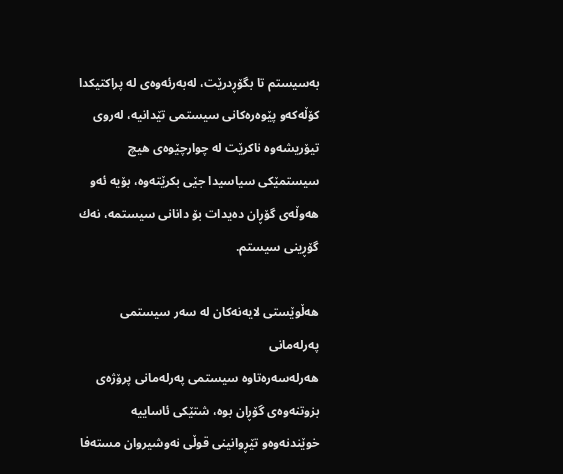به‌سیستم تا بگۆڕدرێت، له‌به‌رئه‌وه‌ی‌ له‌ پراكتیكدا كۆڵه‌كه‌و پێوه‌ره‌كانی‌ سیستمی‌ تێدانیه‌، له‌روی‌ تیۆریشه‌وه‌ ناكرێت له‌ چوارچێوه‌ی‌ هیچ سیستمێكی‌ سیاسیدا جێی‌ بكرێته‌وه‌، بۆیه‌ ئه‌و هه‌وڵه‌ی‌ گۆڕان ده‌یدات بۆ دانانی‌ سیستمه‌، نه‌ك گۆڕینی‌ سیستم.

هه‌ڵوێستی‌ لایه‌نه‌كان له‌ سه‌ر سیستمی‌ په‌رله‌مانی‌
هه‌رله‌سه‌ره‌تاوه‌ سیستمی‌ په‌رله‌مانی‌ پرۆژه‌ی‌ بزوتنه‌وه‌ی‌ گۆڕان بوه‌، شتێكی‌ ئاساییه‌ خوێندنه‌وه‌و تێڕوانینی‌ قوڵی‌ نه‌وشیروان مسته‌فا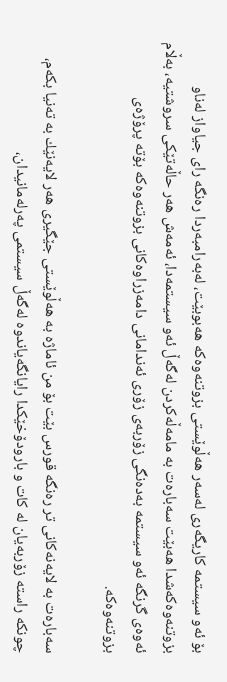بۆ ئه‌و سیستمه‌ كاریگه‌ری‌ له‌سه‌ر هه‌ڵوێستی‌ بزوتنه‌وه‌كه‌ هه‌بوبێت، له‌به‌رامبه‌ردا ره‌نگه‌ رای‌ جیاواز له‌ناو بزوتنه‌وه‌كه‌شدا هه‌بێت سه‌باره‌ت به‌ مامه‌ڵه‌كردن له‌گه‌ڵ ئه‌و سیستمه‌دا، ئه‌مه‌ش هه‌ر حاڵه‌تێكی‌ سروشتیه‌، به‌ڵام ئه‌وه‌ی‌ گرنگه‌ ئه‌و سیستمه‌ به‌ده‌نگی‌ زۆربه‌ی‌ زۆری‌ ئه‌ندامانی‌ دامه‌زراوه‌كانی‌ بزوتنه‌وه‌كه‌ بۆته‌ پرۆژه‌ی‌ بزوتنه‌وه‌كه‌.

سه‌باره‌ت به‌ لایه‌نه‌كانی‌ تر ره‌نگه‌ قورس بێت بۆ من ئاماژه‌ به‌ هه‌ڵوێستی‌ جێگیری‌ هه‌ر لایه‌نێك به‌ ته‌نیا بكه‌م، چونكه‌ راسته‌ زۆربه‌یان له‌ كات و بارودۆخێكدا رایانگه‌یاندوه‌ له‌گه‌ڵ سیستمی‌ په‌رله‌مانیدان،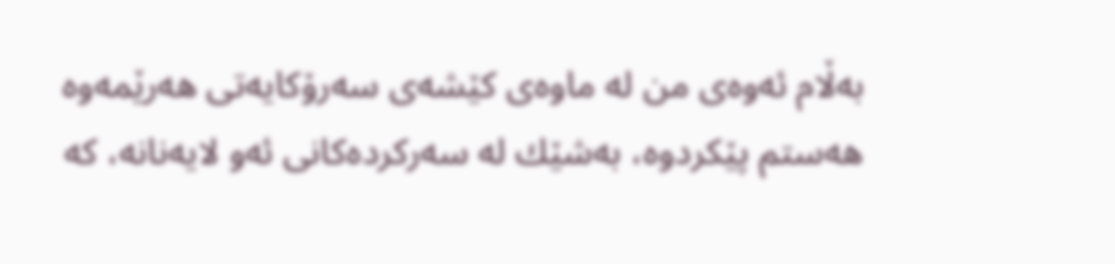به‌ڵام ئه‌وه‌ی‌ من له‌ ماوه‌ی‌ كێشه‌ی‌ سه‌رۆكایه‌تی‌ هه‌رێمه‌وه‌ هه‌ستم پێكردوه‌، به‌شێك له‌ سه‌ركرده‌كانی‌ ئه‌و لایه‌نانه‌، كه‌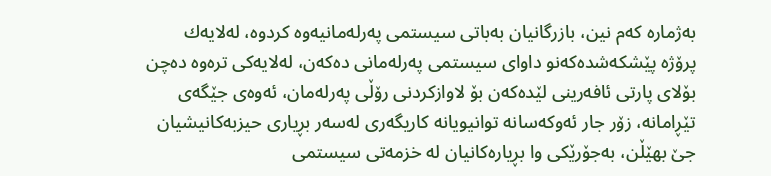به‌ژماره‌ كه‌م نین، بازرگانیان به‌باتی‌ سیستمی‌ په‌رله‌مانیه‌وه‌ كردوه‌، له‌لایه‌ك پرۆژه‌ پێشكه‌شده‌كه‌نو داوای‌ سیستمی‌ په‌رله‌مانی‌ ده‌كه‌ن، له‌لایه‌كی‌ تره‌وه‌ ده‌چن بۆلای‌ پارتی‌ ئافه‌رینی‌ لێده‌كه‌ن بۆ لاوازكردنی‌ رۆڵی‌ په‌رله‌مان، ئه‌وه‌ی‌ جێگه‌ی‌ تێڕامانه‌، زۆر جار ئه‌وكه‌سانه‌ توانیویانه‌ كاریگه‌ری‌ له‌سه‌ر بڕیاری‌ حیزبه‌كانیشیان جێ‌ بهێڵن، به‌جۆرێكی‌ وا بڕیاره‌كانیان له‌ خزمه‌تی‌ سیستمی‌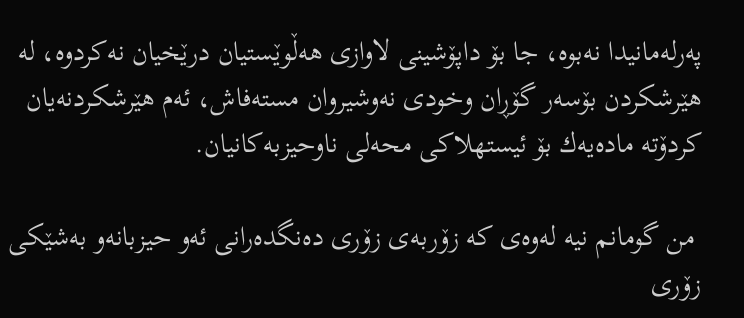په‌رله‌مانیدا نه‌بوه‌، جا بۆ داپۆشینی‌ لاوازی‌ هه‌ڵوێستیان درێخیان نه‌كردوه‌، له‌ هێرشكردن بۆسه‌ر گۆڕان وخودی‌ نه‌وشیروان مسته‌فاش، ئه‌م هێرشكردنه‌یان كردۆته‌ ماده‌یه‌ك بۆ ئیستهلاكی‌ محه‌لی‌ ناوحیزبه‌كانیان.

 من گومانم نیه‌ له‌وه‌ی‌ كه‌ زۆربه‌ی‌ زۆری‌ ده‌نگده‌رانی‌ ئه‌و حیزبانه‌و به‌شێكی‌ زۆری‌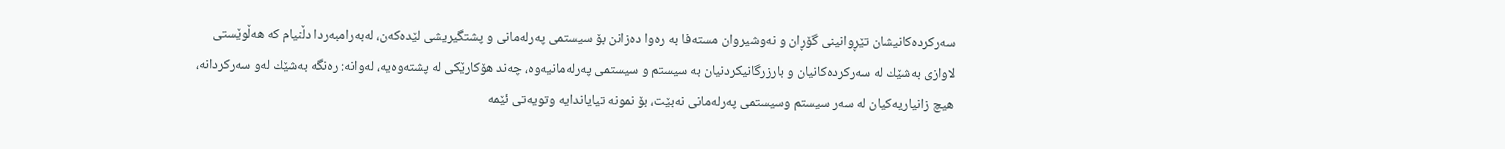سه‌ركرده‌كانیشان تێڕوانینی‌ گۆڕان و نه‌وشیروان مسته‌فا به‌ ره‌وا ده‌زانن بۆ سیستمی‌ په‌رله‌مانی و پشتگیریشی‌ لێده‌كه‌ن، له‌به‌رامبه‌ردا دڵنیام كه‌ هه‌ڵوێستی‌ لاوازی‌ به‌شێك له‌ سه‌ركرده‌كانیان و بارزرگانیكردنیان به‌ سیستم و سیستمی‌ په‌رله‌مانیه‌وه‌، چه‌ند هۆكارێكی‌ له‌ پشته‌وه‌یه‌، له‌وانه‌: ره‌نگه‌ به‌شێك له‌و سه‌ركردانه‌، هیچ زانیاریه‌كیان له‌ سه‌ر سیستم وسیستمی‌ په‌رله‌مانی‌ نه‌بێت، بۆ نمونه‌ تیایاندایه‌ وتویه‌تی‌ ئێمه‌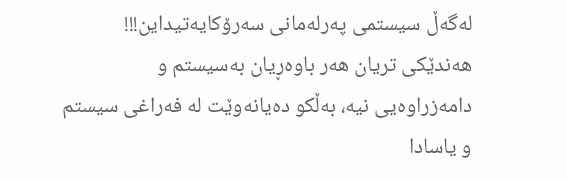له‌گه‌ڵ سیستمی‌ په‌رله‌مانی‌ سه‌رۆكایه‌تیداین!!! هه‌ندێكی‌ تریان هه‌ر باوه‌ڕیان به‌سیستم و دامه‌زراوه‌یی‌ نیه‌، به‌ڵكو ده‌یانه‌وێت له‌ فه‌راغی‌ سیستم و یاسادا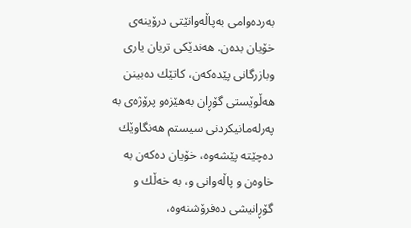به‌رده‌وامی‌ به‌پاڵه‌وانێتی‌ درۆینه‌ی‌ خۆیان بده‌ن. هه‌ندێكی‌ تریان یاری‌ وبازرگانی‌ پێده‌كه‌ن، كاتێك ده‌بینن هه‌ڵوێستی‌ گۆڕان به‌هێزه‌و پرۆژه‌ی‌ به‌ په‌رله‌مانیكردنی‌ سیستم هه‌نگاوێك ده‌چێته‌ پێشه‌وه‌، خۆیان ده‌كه‌ن به‌ خاوه‌ن و پاڵه‌وانی و، به‌ خه‌ڵك و گۆڕانیشی‌ ده‌فرۆشنه‌وه‌،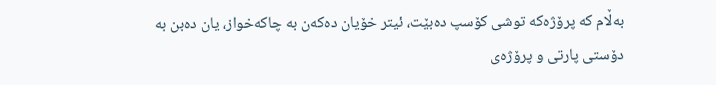به‌ڵام كه‌ پرۆژه‌كه‌ توشی‌ كۆسپ ده‌بێت، ئیتر خۆیان ده‌كه‌ن به‌ چاكه‌خواز، یان ده‌بن به‌ دۆستی‌ پارتی‌ و پرۆژه‌ی‌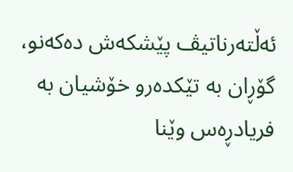ئه‌ڵته‌رناتیڤ پێشكه‌ش ده‌كه‌نو، گۆڕان به‌ تێكده‌رو خۆشیان به‌ فریادڕه‌س وێنا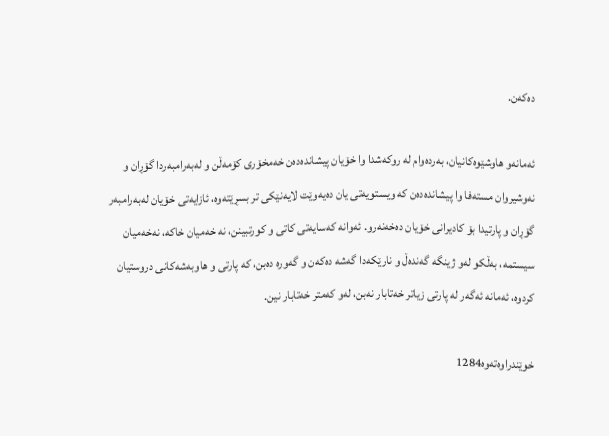ده‌كه‌ن.

ئه‌مانه‌و هاوشێوه‌كانیان، به‌رده‌وام له‌ روكه‌شدا وا خۆیان پیشانده‌ده‌ن خه‌مخۆری‌ كۆمه‌ڵن و له‌به‌رامبه‌ردا گۆڕان و نه‌وشیروان مسته‌فا وا پیشانده‌ده‌ن كه‌ ویستویه‌تی‌ یان ده‌یه‌وێت لایه‌نێكی‌ تر بسڕێته‌وه‌، ئازایه‌تی‌ خۆیان له‌به‌رامبه‌ر گۆڕان و پارتیدا بۆ كادیرانی‌ خۆیان ده‌خه‌نه‌رو. ئه‌وانه‌ كه‌سایه‌تی‌ كاتی‌ و كورتبینن، نه‌ خه‌میان خاكه‌، نه‌خه‌میان سیستمه‌، به‌ڵكو له‌و ژینگه‌ گه‌نده‌ڵ و نارێكه‌دا گه‌شه‌ ده‌كه‌ن و گه‌وره‌ ده‌بن، كه‌ پارتی‌ و هاوبه‌شه‌كانی‌ دروستیان كردوه‌، ئه‌مانه‌ ئه‌گه‌ر له‌ پارتی‌ زیاتر خه‌تابار نه‌بن، له‌و كه‌متر خه‌تابار نین.

خوێندراوەتەوە1284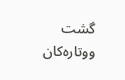گشت ووتارەکان